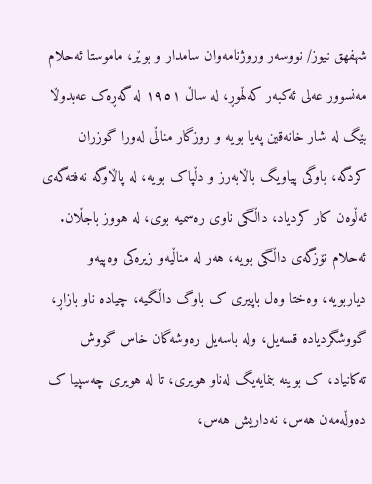شهفهق نیوز/ نووسەر وروژنامەوان سامدار و بوێر، ماموستا ئەحلام مەنسوور عەلی ئەکبەر کەڵهوڕ، لە ساڵ ١٩٥١ لە گەڕەک عەبدوڵا بێگ لە شار خانەقین پەیا بویە و روزگار مناڵی لەورا گوزران کردگە، باوگی پیاویگ باڵابەرز و دڵپاک بویە، لە پاڵاوگە نەفتەگەی ئەڵوەن کار کردیاد، داڵگی ناوی رەسمیە بوی، لە هووز باجڵان.
ئەحلام نۆزگەی داڵگی بویە، هەر لە مناڵیەو زیرەکی وەپیەو دیاربویە، وەختا وەل باپیری ک باوگ داڵگیە، چیادە ناو بازاڕ، گووشگردیادە قسەیل، ولە باسەیل رەوشەگان خاس گووش تەکانیاد، ک بوینە بنمایەیگ لەناو هویری، تا لە هویری چەسپیا ک دەوڵەمەن هەس، نەداریش هەس،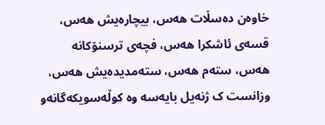خاوەن دەسڵات هەس، بیچارەیش هەس، قسەی ئاشکرا هەس، فچەی ترسنۆکانە هەس، ستەم هەس، ستەمدیدەیش هەس، وزانست ک ژنەیل بایەسە وە کوڵەسویکەگانەو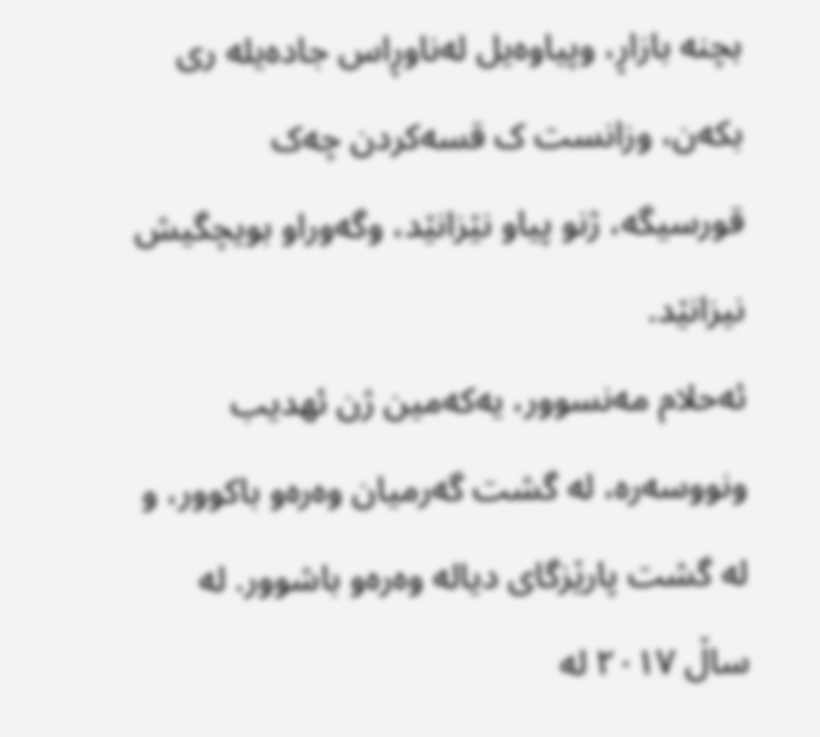بچنە بازاڕ، وپیاوەیل لەناوڕاس جادەیلە ری بکەن، وزانست ک قسەکردن چەک قورسیگە، ژنو پیاو نێزانێد، وگەوراو بویچگیش نیزانێد.
ئەحلام مەنسوور، یەکەمین ژن ئهدیب ونووسەرە، لە گشت گەرمیان وەرەو باکوور، و لە گشت پارێزگای دیالە وەرەو باشوور. لە ساڵ ٢٠١٧ لە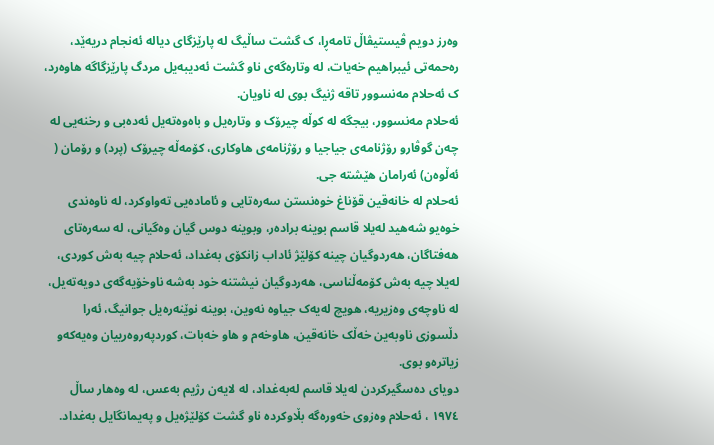وەرز دویم ڤیستیڤاڵ تامەڕا، ک گشت ساڵیگ لە پارێزگای دیالە ئەنجام دریەێد، رەحمەتی ئیبراهیم خەیات، لە وتارەگەی ناو گشت ئەدیبەیل مردگ پارێزگاگە هاوەرد، ک ئەحلام مەنسوور تاقە ژنیگ بوی لە ناویان.
ئەحلام مەنسوور، بیجگە له کوڵە چیرۆک و وتارەیل و باەوەتەیل ئەدەبی و رخنەیی لە چەن گوڤارو رۆژنامەی جیاجیا و رۆژنامەی هاوکاری، کۆمەڵە چیرۆک (پرد) و رۆمان ( ئەڵوەن) ئەرامان هێشتە جی.
ئەحلام لە خانەقین قۆناغ خوەنستن سەرەتایی و ئامادەیی تەواوکرد، لە ناوەندی خوەیو شەهید لەیلا قاسم بوینە برادەر، وبوینە دوس گیان وەگیانی، لە سەرەتای هەفتاگان، هەردوگیان چینە کۆلێژ ئاداب زانکۆی بەغداد، ئەحلام چیە بەش کوردی، لەیلا چیە بەش کۆمەڵناسی، هەردوگیان نیشتنە خود بەشە ناوخۆیەگەی دویەتەیل، لە ناوچەی وەزیریە، هویچ لەیەک جیاوە نەوین، بوینە نوێنەرەیل جوانیگ، ئەرا دڵسوزی ناوبەین خەڵک خانەقین، هاوخەم و هاو خەبات، کوردپەروەرییان وەیەکەو زیاترەو بوی.
دویای دەسگیرکردن لەیلا قاسم لەبەغداد، لە لایەن رژیم بەعس، لە وەهار ساڵ ١٩٧٤ ، ئەحلام وەزوی خەورەگە بڵاوکردە ناو گشت کۆلێژەیل و پەیمانگایل بەغداد.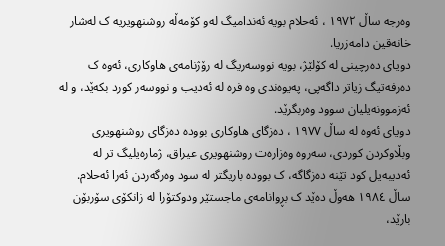وەرجە ساڵ ١٩٧٢ ، ئەحلام بویە ئەندامیگ لەو کۆمەڵە روشنهویریە ک لەشار خانەقین دامەزریا.
دویای دەرچینی لە کۆلێژ، بویە نووسەریگ لە رۆژنامەی هاوکاری، ئەوە ک دەرفەتیگ زیاتر داگەپی، پەیوەندی وە فرە له ئەدیب و نووسەر کورد بکەێد، و لە ئەزموونەیلیان سوود وەربگرێد.
دویای ئەوە لە ساڵ ١٩٧٧ ، دەزگای هاوکاری بوودە دەزگای روشنهویری وبڵاوکردن کوردی، سەروە وەزارەت روشنهویری عیراق، ژمارەیلیگ تر لە ئەدیبەیل کود تێنە دەزگاگە، ک بوودە باریگتر لە سود وەرگەردن ئەرا ئەحلام.
ساڵ ١٩٨٤ هەوڵ دەێد ک بڕوانامەی ماجستێر ودوکتۆرا لە زانکۆی سۆربۆن بارێد،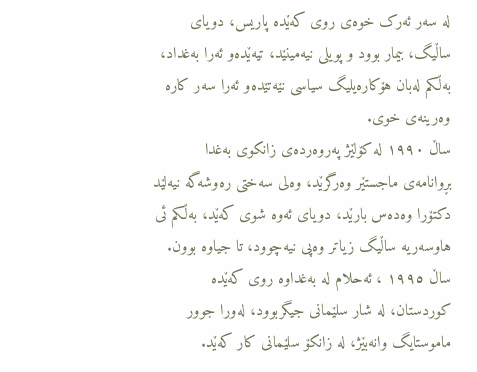لە سەر ئەرک خوەی روی کەێدە پاریس، دویای ساڵیگ، بیمار بوود و پویلی نیەمینێد، تیەێدەو ئەرا بەغداد، بەڵکم لەبان هۆکارەیلیگ سیاسی نێەتێدەو ئەرا سەر کارە وەرینەی خوی.
ساڵ ١٩٩٠ لە کۆلێژ پەروەردەی زانکوی بەغدا بڕوانامەی ماجستێر وەرگرێد، وەلی سەختی رەوشەگە نیەلێد دکتۆرا وەدەس بارێد، دویای ئەوە شوی کەێد، بەڵکم ئی هاوسەریە ساڵیگ زیاتر وەپی نیەچوود، تا جیاوە بوون.
ساڵ ١٩٩٥ ، ئەحلام لە بەغداوە روی کەێدە کوردستان، لە شار سلێمانی جیگربوود، لەورا جوور ماموستایگ وانەبێژ، لە زانکۆ سلێمانی کار کەێد.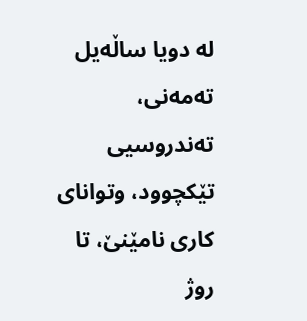لە دویا ساڵەیل تەمەنی، تەندروسیی تێکچوود، وتوانای كاری نامێنێ، تا روژ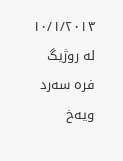١٠/١/٢٠١٣ لە روژیگ فرە سەرد ویەخ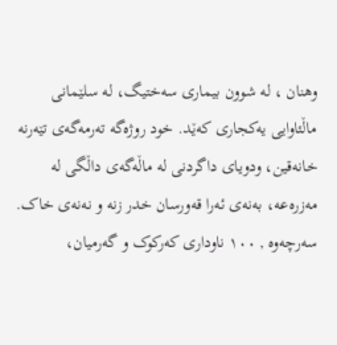وهنان ، له شوون بیماری سەختیگ، لە سلێمانی ماڵئاوایی یەکجاری کەێد. خود روژەگە تەرمەگەی تێەرنە خانەقین، ودویای داگردنی لە ماڵەگەی داڵگی لە مەزرەعە، بەنەی ئەرا قەورسان خدر زنە و نەنەی خاک.
سەرچەوە , ١٠٠ ناوداری کەرکوک و گەرمیان،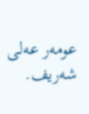عومەر عەلی شەریف.